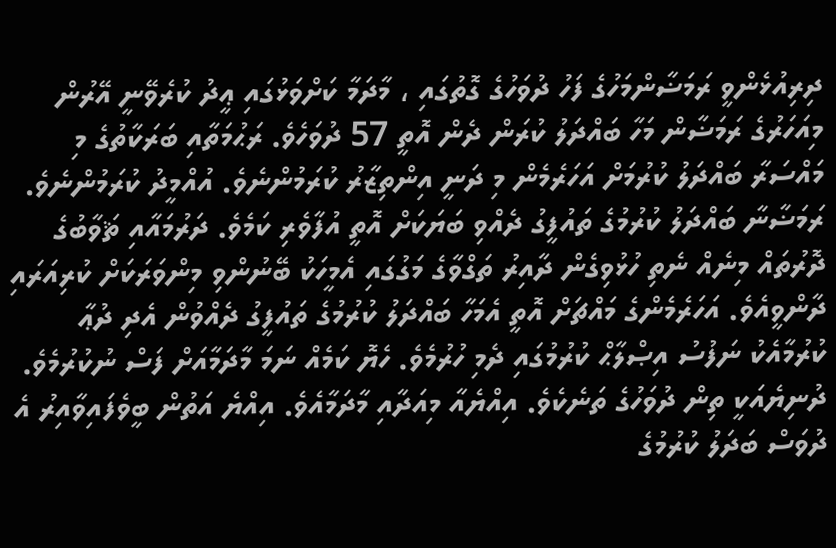ދިރިއުޅެންވީ ރަމަޟާންމަހުގެ ފަހު ދުވަހުގެ ގޮތުގައި ، މާދަމާ ކަށްވަޅުގައި ޢީދު ކުރެވޭނީ އޭރުން
މިއަހަރުގެ ރަމަޟާން މަހާ ބައްދަލު ކުރަން ދެން އޮތީ 57 ދުވަހެވެ. ރަޙުމަތާއި ބަރަކާތުގެ މި މައްސަރާ ބައްދަލު ކުރުމަށް އަހަރެމެން މި ދަނީ އިންތިޒާރު ކުރަމުންނެވެ. އުއްމީދު ކުރަމުންނެވެ.
ރަމަޟާނާ ބައްދަލު ކުރުމުގެ ތައުފީގު ދެއްވި ބަޔަކަށް އޮތީ އުފާވެރި ކަމެވެ. ދަރުމައާއި ޘަވާބުގެ ދޮރުތައް މިނެއް ނެތި ހުޅުވިގެން ދާއިރު ތަގްވާގެ މަގުގައި އެމީހަކު ބޭނުންވި މިންވަރަކަށް ކުރިއަރައި ދާންވީއެވެ. އަހަރެމެންގެ މައްޗަށް އޮތީ އެމަހާ ބައްދަލު ކުރުމުގެ ތައުފީގު ދެއްވުން އެދި ދުޢާ ކުރުމާއެކު ނަފުސު އިޞްލާޙް ކުރުމުގައި ދެމި ހުރުމެވެ. ހެޔޮ ކަމެއް ނަމަ މާދަމާއަށް ފަސް ނުކުރުމެވެ.
ދުނިޔެއަކީ ތިން ދުވަހުގެ ތަނެކެވެ. އިއްޔެއާ މިއަދާއި މާދަމާއެވެ. އިއްޔެ އަތުން ބީވެފައިވާއިރު އެ ދުވަސް ބަދަލު ކުރުމުގެ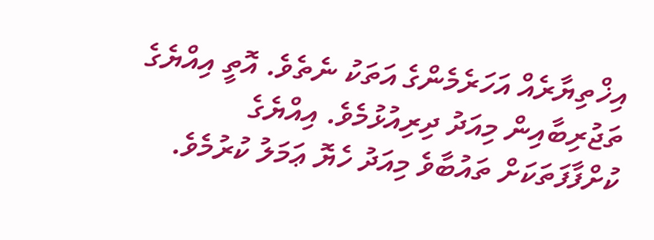އިޚްތިޔާރެއް އަހަރެމެންގެ އަތަކު ނެތެވެ. އޮތީ އިއްޔެގެ ތަޖުރިބާއިން މިއަދު ދިރިއުޅުމެވެ. އިއްޔެގެ ކުށްފާފަތަކަށް ތައުބާވެ މިއަދު ހެޔޮ ޢަމަލު ކުރުމެވެ.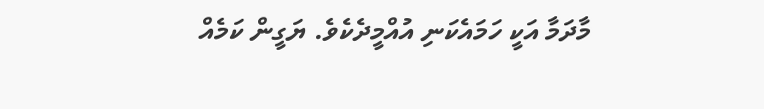މާދަމާ އަކީ ހަމައެކަނި އުއްމީދެކެވެ. ޔަގީން ކަމެއް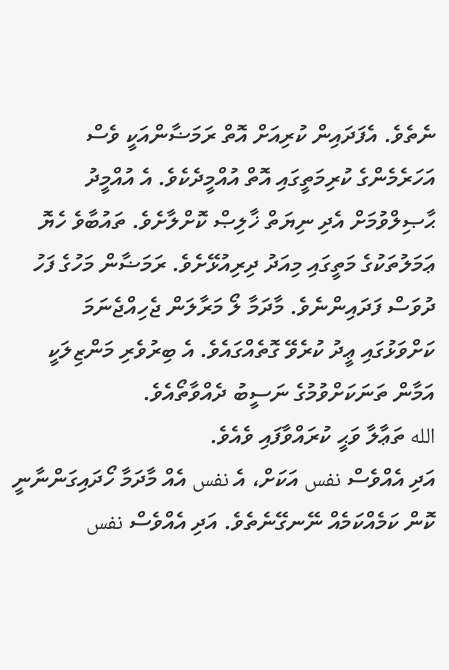ނެތެވެ. އެފަދައިން ކުރިއަށް އޮތް ރަމަޟާންއަކީ ވެސް އަހަރެމެންގެ ކުރިމަތީގައި އޮތް އުއްމީދެކެވެ. އެ އުއްމީދު ޙާޞިލްވުމަށް އެދި ނިޔަތް ޚާލިޞް ކޮށްލާށެވެ. ތައުބާވެ ހެޔޮ ޢަމަލުތަކުގެ މަތީގައި މިއަދު ދިރިއުޅޭށެވެ. ރަމަޟާން މަހުގެ ފަހު ދުވަސް ފަދައިންނެވެ. މާދަމާ ލޯ މަރާލަން ޖެހިއްޖެނަމަ ކަށްވަޅުގައި ޢީދު ކުރެވޭ ގޮތެއްގައެވެ. އެ ބިރުވެރި މަންޒިލަކީ އަމާން ތަނަކަށްވުމުގެ ނަސީބު ދެއްވާތޯއެވެ.
الله ތަޢާލާ ވަޙީ ކުރައްވާފައި ވެއެވެ.
އަދި އެއްވެސް نفس އަކަށް، އެ نفس އެއް މާދަމާ ހޯދައިގަންނާނީ ކޮން ކަމެއްކަމެއް ނޭނގޭނެތެވެ. އަދި އެއްވެސް نفس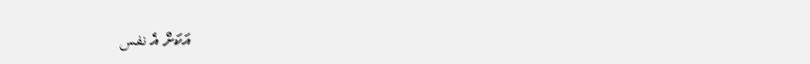އަކަށް އެ نفس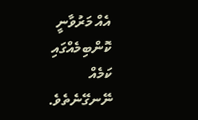އެއް މަރުވާނީ ކޮންބިމެއްގައި ކަމެއް ނޭނގޭނެތެވެ.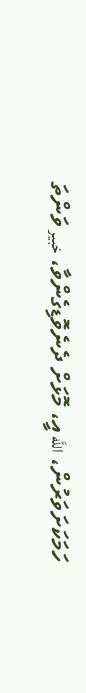ހަމަކަށަވަރުން، اللَّه އީ، މޮޅަށް ދެނެވޮޑިގެންވާ، خبير ވަންތަ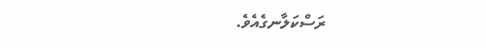ރަސްކަލާނގެއެވެ.